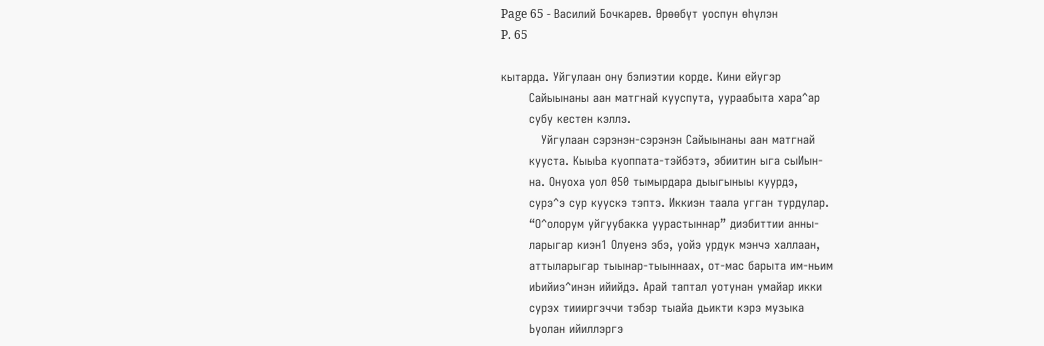Page 65 - Василий Бочкарев. Өрөөбүт уоспун өһүлэн
P. 65

кытарда. Уйгулаан ону бэлиэтии корде. Кини ейугэр
       Сайыынаны аан матгнай кууспута, уураабыта хара^ар
       субу кестен кэллэ.
          Уйгулаан сэрэнэн-сэрэнэн Сайыынаны аан матгнай
       кууста. КыыЬа куоппата-тэйбэтэ, эбиитин ыга сыИын-
       на. Онуоха уол 050 тымырдара дыыгыныы куурдэ,
       сурэ^э сур куускэ тэптэ. Иккиэн таала угган турдулар.
       “О^олорум уйгуубакка уурастыннар” диэбиттии анны-
       ларыгар киэн1 Олуенэ эбэ, уойэ урдук мэнчэ халлаан,
       аттыларыгар тыынар-тыыннаах, от-мас барыта им-ньим
       иЬийиэ^инэн ийийдэ. Арай таптал уотунан умайар икки
       сурэх тиииргэччи тэбэр тыайа дьикти кэрэ музыка
       Ьуолан ийиллэргэ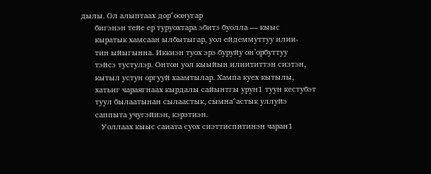дылы. Ол алыптаах дор^оонугар
       бигэнэн тейе ер туруохтара эбитэ буолла — кыыс
       кыратык хамсаан ылбытыгар, уол ейдеммуттуу илии-
       тин ыйыгынна. Иккиэн туох эрэ буруйу он’орбуттуу
       тэйсэ тустулэр. Онтон уол кыыйын илиититтэн сиэтэн,
       кытыл устун оргууй хаамтылар. Хампа куех кытылы,
       хатьиг чараягнаах кырдалы сайынтгы урун1 туун кестубэт
       туул былаатынан сылаастык, сымна^астык уллуйэ
       саппыта учугэйиэн, кэрэтиэн.
          Уоллаах кыыс саиата суох сиэттиспитинэн чаран1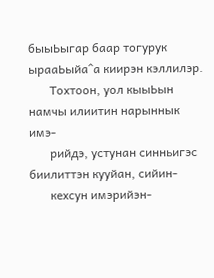быыЬыгар баар тогурук ырааЬыйа^а киирэн кэллилэр.
       Тохтоон, уол кыыЬын намчы илиитин нарыннык имэ-
       рийдэ, устунан синньигэс биилиттэн кууйан, сийин-
       кехсун имэрийэн-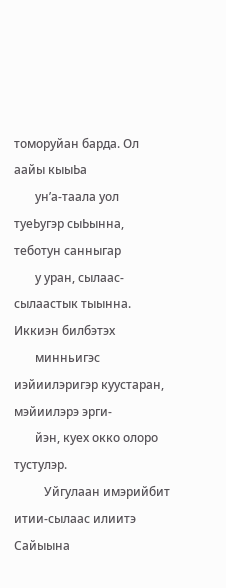томоруйан барда. Ол аайы кыыЬа
       ун’а-таала уол туеЬугэр сыЬынна, теботун санныгар
       у уран, сылаас-сылаастык тыынна. Иккиэн билбэтэх
       минньигэс иэйиилэригэр куустаран, мэйиилэрэ эрги-
       йэн, куех окко олоро тустулэр.
          Уйгулаан имэрийбит итии-сылаас илиитэ Сайыына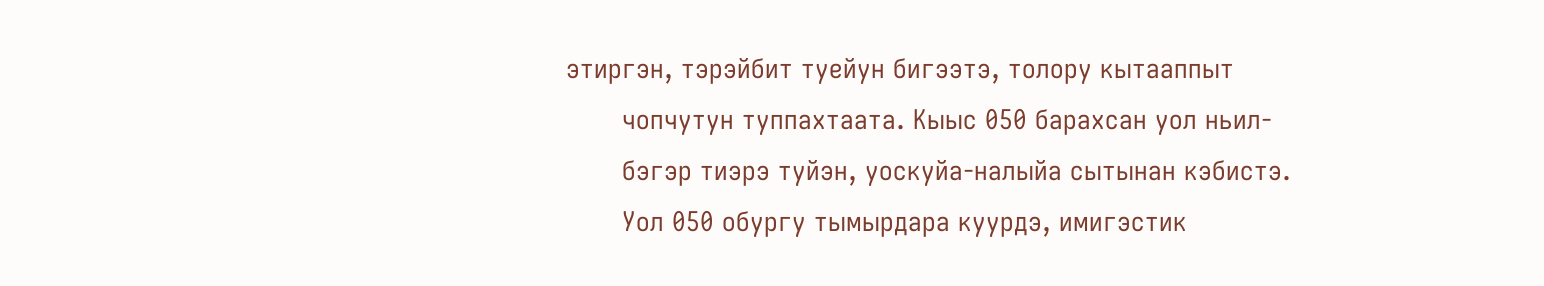этиргэн, тэрэйбит туейун бигээтэ, толору кытааппыт
       чопчутун туппахтаата. Кыыс 050 барахсан уол ньил-
       бэгэр тиэрэ туйэн, уоскуйа-налыйа сытынан кэбистэ.
       Уол 050 обургу тымырдара куурдэ, имигэстик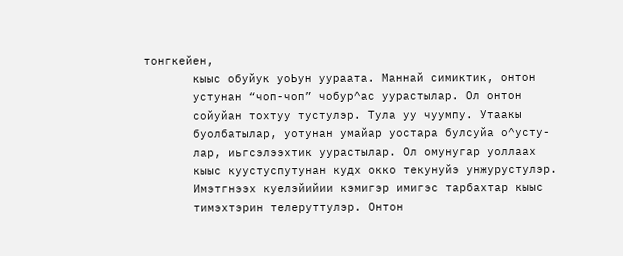тонгкейен,
       кыыс обуйук уоЬун уураата. Маннай симиктик, онтон
       устунан “чоп-чоп” чобур^ас уурастылар. Ол онтон
       сойуйан тохтуу тустулэр. Тула уу чуумпу. Утаакы
       буолбатылар, уотунан умайар уостара булсуйа о^усту-
       лар, иьгсэлээхтик уурастылар. Ол омунугар уоллаах
       кыыс куустуспутунан кудх окко текунуйэ унжурустулэр.
       Имэтгнээх куелэйийии кэмигэр имигэс тарбахтар кыыс
       тимэхтэрин телеруттулэр. Онтон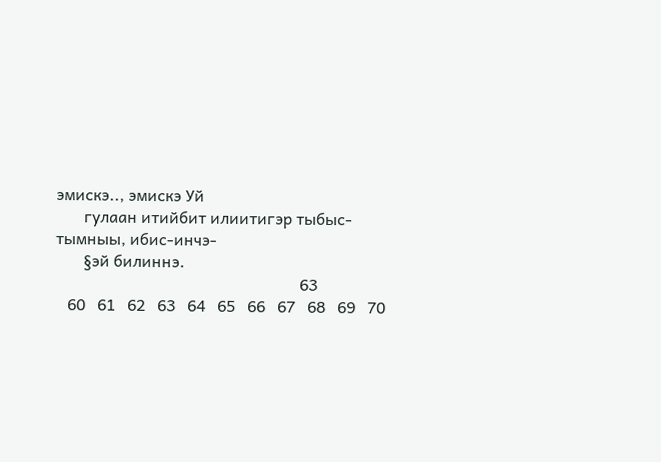эмискэ.., эмискэ Уй
       гулаан итийбит илиитигэр тыбыс-тымныы, ибис-инчэ-
       §эй билиннэ.
                                                             63
   60   61   62   63   64   65   66   67   68   69   70